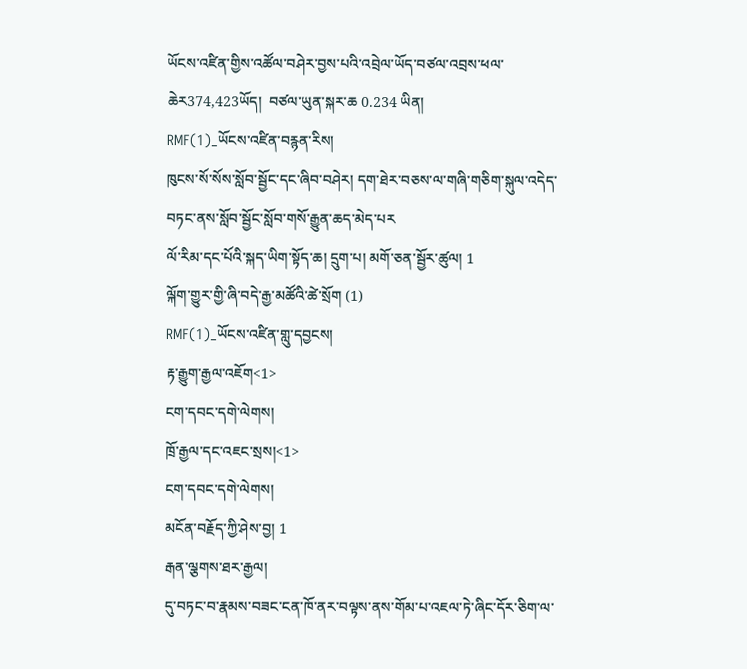ཡོངས་འཛིན་གྱིས་འཚོལ་བཤེར་བྱས་པའི་འབྲེལ་ཡོད་བཙལ་འབྲས་ཕལ་ཆེར374,423ཡོད།  བཙལ་ཡུན་སྐར་ཆ 0.234 ཡིན།
RMF(1)_ཡོངས་འཛིན་བརྙན་རིས།
ཁུངས་སོ་སོས་སློབ་སྦྱོང་དང་ཞིབ་བཤེར། དག་ཐེར་བཅས་ལ་གཞི་གཅིག་སྐུལ་འདེད་བཏང་ནས་སློབ་སྦྱོང་སློབ་གསོ་རྒྱུན་ཆད་མེད་པར
ལོ་རིམ་དང་པོའི་སྐད་ཡིག་སྟོད་ཆ། དྲུག་པ། མགོ་ཅན་སྦྱོར་ཚུལ། 1
ལྐོག་གྱུར་གྱི་ཞི་བདེ་རྒྱ་མཚོའི་ཚེ་སྲོག (1)
RMF(1)_ཡོངས་འཛིན་གླུ་དབྱངས།
རྟ་རྒྱུག་རྒྱལ་འཇོག<1>
ངག་དབང་དགེ་ལེགས།
ཁྲོ་རྒྱལ་དང་འཇང་སྲས།<1>
ངག་དབང་དགེ་ལེགས།
མངོན་བརྗོད་ཀྱི་ཤེས་བྱ། 1
རྒན་ལྕགས་ཐར་རྒྱལ།
དུ་བཏང་བ་རྣམས་བཟང་ངན་ཁོ་ནར་བལྟས་ནས་གོམ་པ་འཇལ་ཏེ་ཞིང་དོར་ཅིག་ལ་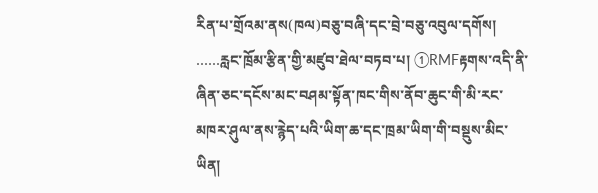རིན་པ་གྲོའམ་ནས(ཁལ)བཅུ་བཞི་དང་བྲེ་བཅུ་འབུལ་དགོས། ……རླང་ཁྲོམ་རྩིན་གྱི་མཛུབ་ཐེལ་བཏབ་པ། ①RMFརྟགས་འདི་ནི་ཞིན་ཅང་དངོས་མང་བཤམ་སྟོན་ཁང་གིས་ནོབ་ཆུང་གི་མི་རང་མཁར་ཤུལ་ནས་རྙེད་པའི་ཡིག་ཆ་དང་ཁྲམ་ཡིག་གི་བསྡུས་མིང་ཡིན།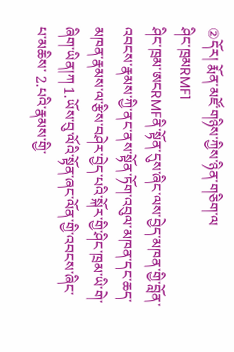②དོར། རྨོན་མཛོ་གཉིས་ཀྱིས་ཉིན་གཅིག་ལ
ཤིང་ཁྲམRMF1
ཤིང་ཁྲམ་ཨངRMFནི་སྟོན་དུས་ཞིང་ལས་བྱེད་མཁན་གྱི་བློན་འབངས་རྣམས་ཀྱི་ནང་ནས་སྟོན་ཏོག་འབུལ་མཁན་དང་ཆད་མཁན་རྣམས་ལ་རྩིས་བཤེར་བྱེད་པའི་སྐོར་གྱི་ཤིང་ཁྲམ་ཡི་གེ་ཞིག་ཡིན།ཀ 1.ཡོས་བུ་ལོའི་སྟོན་ཞང་ལོན་གྱི་འབངས་ཞིང་པ་མཆིས་ 2.པའི་རྣམས་གྱི་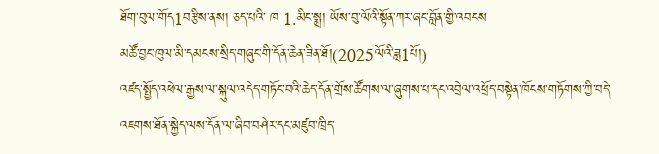ཐོག་བུལ་གོད1བརྩིས་ནས། ཅད་པའི་ ཁ 1.མིང་སྨྲ། ཡོས་བུ་ལོའི་སྟོན་ཀར་ཞང་བློན་གྱི་འབངས
མཚོ་བྱང་ཁུལ་མི་དམངས་སྲིད་གཞུང་གི་དོན་ཆེན་ཟིན་ཐོ།(2025ལོའི་ཟླ1པོ།)
འཛད་སྤྱོད་འཕེལ་རྒྱས་ལ་སྐུལ་འདེད་གཏོང་བའི་ཆེད་དོན་གྲོས་ཚོགས་ལ་ཞུགས་པ་དང་འབྲེལ་འཕྲོད་བསྟེན་ཁོངས་གཏོགས་ཀྱི་བདེ་འཇགས་ཐོན་སྐྱེད་ལས་དོན་ལ་ཞིབ་བཤེར་དང་མཛུབ་ཁྲིད་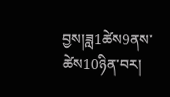བྱས།ཟླ1ཚེས9ནས་ཚེས10ཉིན་བར།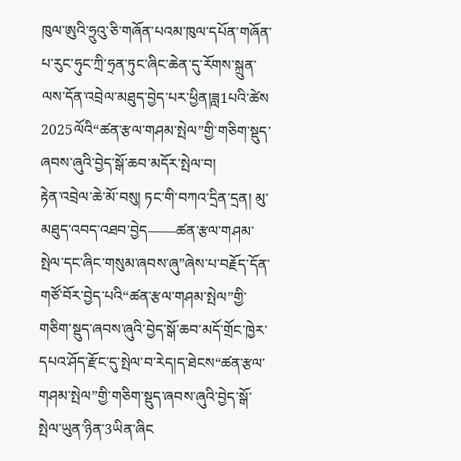ཁུལ་ཨུའི་ཧྲུའུ་ཅི་གཞོན་པའམ་ཁུལ་དཔོན་གཞོན་པ་རུང་ཧུང་ཀྲི་ཧྲན་ཏུང་ཞིང་ཆེན་དུ་རོགས་སྐྲུན་ལས་དོན་འབྲེལ་མཐུད་བྱེད་པར་ཕྱིན།ཟླ1པའི་ཚེས
2025ལོའི“ཚན་རྩལ་གཤམ་སྤེལ”གྱི་གཅིག་སྡུད་ཞབས་ཞུའི་བྱེད་སྒོ་ཆབ་མདོར་སྤེལ་བ།
རྟེན་འབྲེལ་ཆེ་མོ་བསུ། ཏང་གི་བཀའ་དྲིན་དྲན། མུ་མཐུད་འབད་འཐབ་བྱེད——ཚན་རྩལ་གཤམ་སྤེལ་དང་ཞིང་གསུམ་ཞབས་ཞུ”ཞེས་པ་བརྗོད་དོན་གཙོ་བོར་བྱེད་པའི“ཚན་རྩལ་གཤམ་སྤེལ”གྱི་གཅིག་སྡུད་ཞབས་ཞུའི་བྱེད་སྒོ་ཆབ་མདོ་གྲོང་ཁྱེར་དཔའ་ཤོད་རྫོང་དུ་སྤེལ་བ་རེད།ད་ཐེངས“ཚན་རྩལ་གཤམ་སྤེལ”གྱི་གཅིག་སྡུད་ཞབས་ཞུའི་བྱེད་སྒོ་སྤེལ་ཡུན་ཉིན་3ཡིན་ཞིང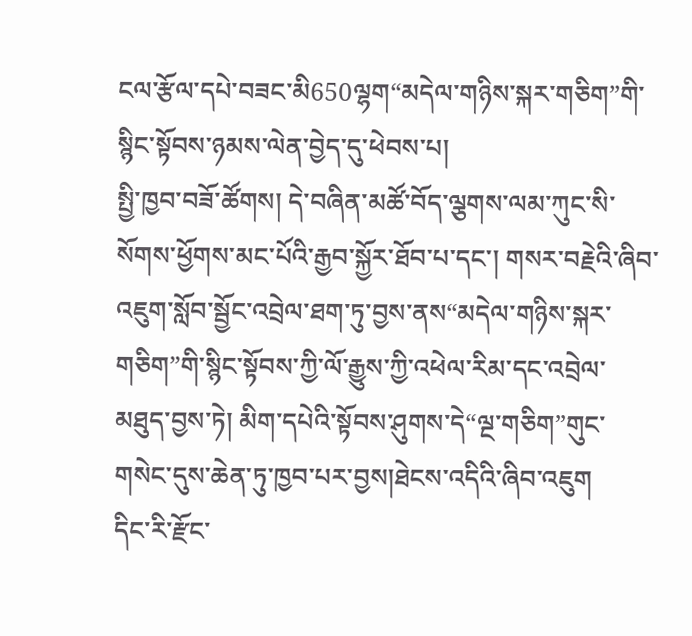ངལ་རྩོལ་དཔེ་བཟང་མི650ལྷག“མདེལ་གཉིས་སྐར་གཅིག”གི་སྙིང་སྟོབས་ཉམས་ལེན་བྱེད་དུ་ཕེབས་པ།
སྤྱི་ཁྱབ་བཟོ་ཚོགས། དེ་བཞིན་མཚོ་བོད་ལྕགས་ལམ་ཀུང་སི་སོགས་ཕྱོགས་མང་པོའི་རྒྱབ་སྐྱོར་ཐོབ་པ་དང་། གསར་བརྗེའི་ཞིབ་འཇུག་སློབ་སྦྱོང་འབྲེལ་ཐག་ཏུ་བྱས་ནས“མདེལ་གཉིས་སྐར་གཅིག”གི་སྙིང་སྟོབས་ཀྱི་ལོ་རྒྱུས་ཀྱི་འཕེལ་རིམ་དང་འབྲེལ་མཐུད་བྱས་ཏེ། མིག་དཔེའི་སྟོབས་ཤུགས་དེ“ལྔ་གཅིག”གུང་གསེང་དུས་ཆེན་ཏུ་ཁྱབ་པར་བྱས།ཐེངས་འདིའི་ཞིབ་འཇུག
དིང་རི་རྫོང་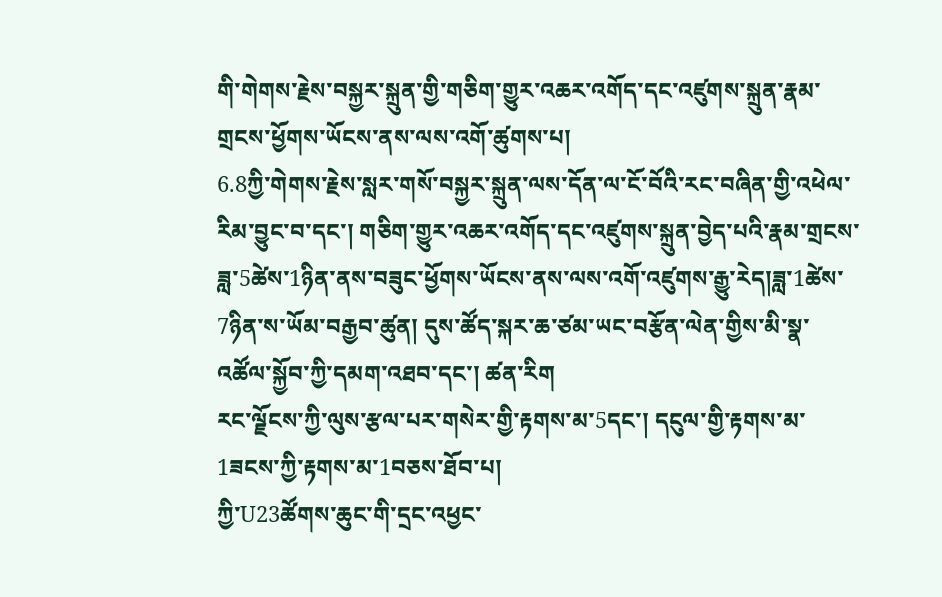གི་གེགས་རྗེས་བསྐྱར་སྐྲུན་གྱི་གཅིག་གྱུར་འཆར་འགོད་དང་འཛུགས་སྐྲུན་རྣམ་གྲངས་ཕྱོགས་ཡོངས་ནས་ལས་འགོ་ཚུགས་པ།
6.8ཀྱི་གེགས་རྗེས་སླར་གསོ་བསྐྱར་སྐྲུན་ལས་དོན་ལ་ངོ་བོའི་རང་བཞིན་གྱི་འཕེལ་རིམ་བྱུང་བ་དང་། གཅིག་གྱུར་འཆར་འགོད་དང་འཛུགས་སྐྲུན་བྱེད་པའི་རྣམ་གྲངས་ཟླ་5ཚེས་1ཉིན་ནས་བཟུང་ཕྱོགས་ཡོངས་ནས་ལས་འགོ་འཛུགས་རྒྱུ་རེད།ཟླ་1ཚེས་7ཉིན་ས་ཡོམ་བརྒྱབ་ཚུན། དུས་ཚོད་སྐར་ཆ་ཙམ་ཡང་བརྩོན་ལེན་གྱིས་མི་སྣ་འཚོལ་སྐྱོབ་ཀྱི་དམག་འཐབ་དང་། ཚན་རིག
རང་ལྗོངས་ཀྱི་ལུས་རྩལ་པར་གསེར་གྱི་རྟགས་མ་5དང་། དངུལ་གྱི་རྟགས་མ་1ཟངས་ཀྱི་རྟགས་མ་1བཅས་ཐོབ་པ།
ཀྱི་U23ཚོགས་ཆུང་གི་དྲང་འཕྱང་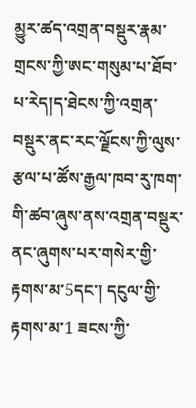མྱུར་ཚད་འགྲན་བསྡུར་རྣམ་གྲངས་ཀྱི་ཨང་གསུམ་པ་ཐོབ་པ་རེད།ད་ཐེངས་ཀྱི་འགྲན་བསྡུར་ནང་རང་ལྗོངས་ཀྱི་ལུས་རྩལ་པ་ཚོས་རྒྱལ་ཁབ་རུ་ཁག་གི་ཚབ་ཞུས་ནས་འགྲན་བསྡུར་ནང་ཞུགས་པར་གསེར་གྱི་རྟགས་མ་5དང་། དངུལ་གྱི་རྟགས་མ་1 ཟངས་ཀྱི་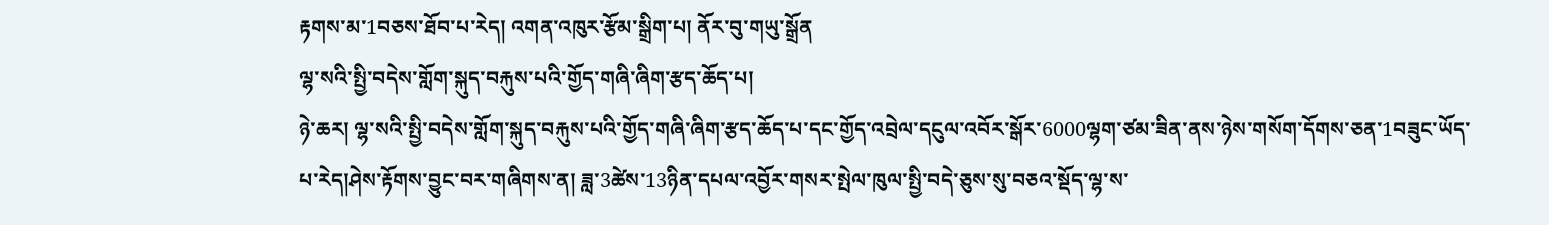རྟགས་མ་1བཅས་ཐོབ་པ་རེད། འགན་འཁུར་རྩོམ་སྒྲིག་པ། ནོར་བུ་གཡུ་སྒྲོན
ལྷ་སའི་སྤྱི་བདེས་གློག་སྐུད་བརྐུས་པའི་གྱོད་གཞི་ཞིག་རྩད་ཆོད་པ།
ཉེ་ཆར། ལྷ་སའི་སྤྱི་བདེས་གློག་སྐུད་བརྐུས་པའི་གྱོད་གཞི་ཞིག་རྩད་ཆོད་པ་དང་གྱོད་འབྲེལ་དངུལ་འབོར་སྒོར་6000ལྷག་ཙམ་ཟིན་ནས་ཉེས་གསོག་དོགས་ཅན་1བཟུང་ཡོད་པ་རེད།ཤེས་རྟོགས་བྱུང་བར་གཞིགས་ན། ཟླ་3ཚེས་13ཉིན་དཔལ་འབྱོར་གསར་སྤེལ་ཁུལ་སྤྱི་བདེ་ཅུས་སུ་བཅའ་སྡོད་ལྷ་ས་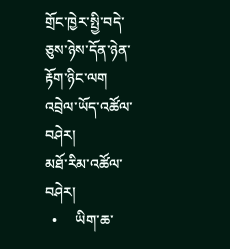གྲོང་ཁྱེར་སྤྱི་བདེ་ཅུས་ཉེས་དོན་ཉེན་རྟོག་ཉིང་ལག
འབྲེལ་ཡོད་འཚོལ་བཤེར།
མཐོ་རིམ་འཚོལ་བཤེར།
  •     ཡིག་ཆ་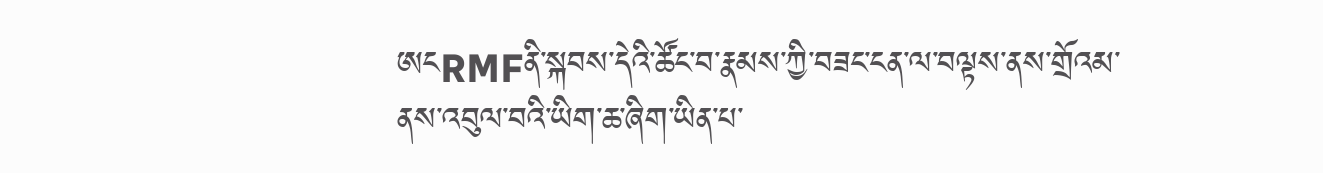ཨངRMFནི་སྐབས་དེའི་ཚོང་བ་རྣམས་ཀྱི་བཟང་ངན་ལ་བལྟས་ནས་གྲོའམ་ནས་འབུལ་བའི་ཡིག་ཆ་ཞིག་ཡིན་པ་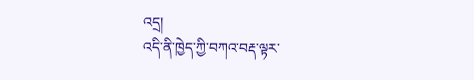འདྲ།
འདི་ནི་ཁྱེད་ཀྱི་བཀའ་བརྡ་ལྟར་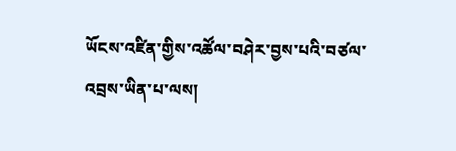ཡོངས་འཛིན་གྱིས་འཚོལ་བཤེར་བྱས་པའི་བཙལ་འབྲས་ཡིན་པ་ལས།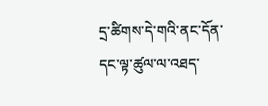དྲ་ཚིགས་དེ་གའི་ནང་དོན་དང་ལྟ་ཚུལ་ལ་འཐད་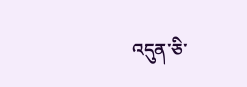འདུན་ཅི་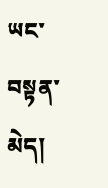ཡང་བསྟན་མེད།